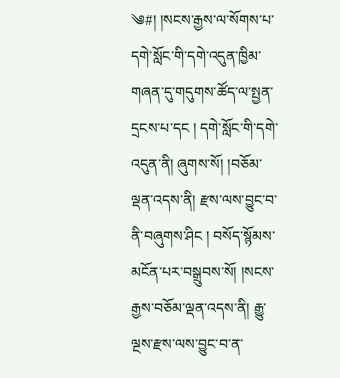༄#། །སངས་རྒྱས་ལ་སོགས་པ་དགེ་སློང་གི་དགེ་འདུན་ཁྱིམ་གཞན་དུ་གདུགས་ཚོད་ལ་སྤྱན་དྲངས་པ་དང ། དགེ་སློང་གི་དགེ་འདུན་ནི། ཞུགས་སོ། །བཅོམ་ལྡན་འདས་ནི། རྫས་ལས་བྱུང་བ་ནི་བཞུགས་ཤིང ། བསོད་སྙོམས་མངོན་པར་བསྒྲུབས་སོ། །སངས་རྒྱས་བཅོམ་ལྡན་འདས་ནི། རྒྱུ་ལྔས་རྫས་ལས་བྱུང་བ་ན་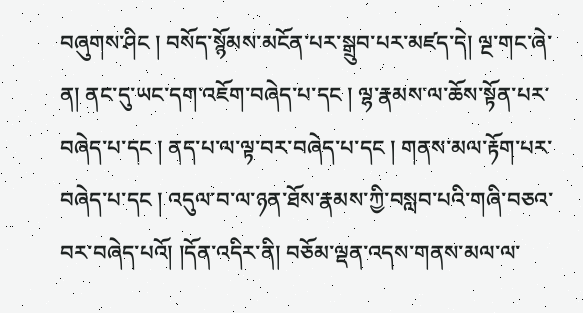བཞུགས་ཤིང ། བསོད་སྙོམས་མངོན་པར་སྒྲུབ་པར་མཛད་དེ། ལྔ་གང་ཞེ་ན། ནང་དུ་ཡང་དག་འཇོག་བཞེད་པ་དང ། ལྷ་རྣམས་ལ་ཆོས་སྟོན་པར་བཞེད་པ་དང ། ནད་པ་ལ་ལྟ་བར་བཞེད་པ་དང ། གནས་མལ་རྟོག་པར་བཞེད་པ་དང ། འདུལ་བ་ལ་ཉན་ཐོས་རྣམས་ཀྱི་བསླབ་པའི་གཞི་བཅའ་བར་བཞེད་པའོ། །དོན་འདིར་ནི། བཅོམ་ལྡན་འདས་གནས་མལ་ལ་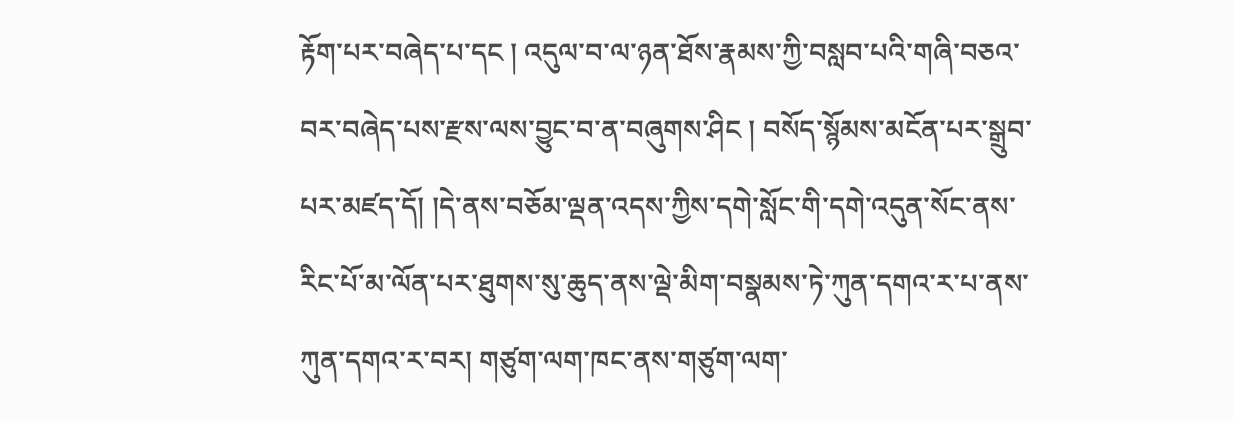རྟོག་པར་བཞེད་པ་དང ། འདུལ་བ་ལ་ཉན་ཐོས་རྣམས་ཀྱི་བསླབ་པའི་གཞི་བཅའ་བར་བཞེད་པས་རྫས་ལས་བྱུང་བ་ན་བཞུགས་ཤིང ། བསོད་སྙོམས་མངོན་པར་སྒྲུབ་པར་མཛད་དོ། །དེ་ནས་བཅོམ་ལྡན་འདས་ཀྱིས་དགེ་སློང་གི་དགེ་འདུན་སོང་ནས་རིང་པོ་མ་ལོན་པར་ཐུགས་སུ་ཆུད་ནས་ལྡེ་མིག་བསྣམས་ཏེ་ཀུན་དགའ་ར་པ་ནས་ཀུན་དགའ་ར་བར། གཙུག་ལག་ཁང་ནས་གཙུག་ལག་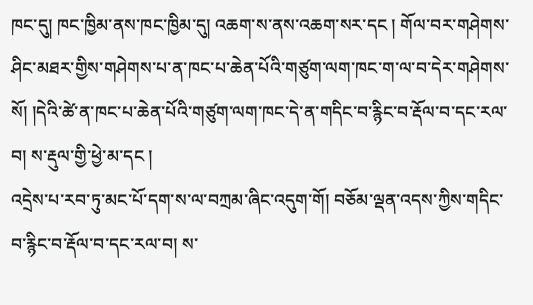ཁང་དུ། ཁང་ཁྱིམ་ནས་ཁང་ཁྱིམ་དུ། འཆག་ས་ནས་འཆག་སར་དང ། གོལ་བར་གཤེགས་ཤིང་མཐར་གྱིས་གཤེགས་པ་ན་ཁང་པ་ཆེན་པོའི་གཙུག་ལག་ཁང་ག་ལ་བ་དེར་གཤེགས་སོ། །དེའི་ཚེ་ན་ཁང་པ་ཆེན་པོའི་གཙུག་ལག་ཁང་དེ་ན་གདིང་བ་རྙིང་བ་རྡོལ་བ་དང་རལ་བ། ས་རྡུལ་གྱི་ཕྱེ་མ་དང །
འདྲེས་པ་རབ་ཏུ་མང་པོ་དག་ས་ལ་བཀྲམ་ཞིང་འདུག་གོ། བཅོམ་ལྡན་འདས་ཀྱིས་གདིང་བ་རྙིང་བ་རྡོལ་བ་དང་རལ་བ། ས་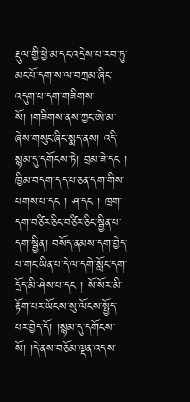རྡུལ་གྱི་ཕྱེ་མ་དང་འདྲེས་པ་རབ་ཏུ་མང་པོ་དག་ས་ལ་བཀྲམ་ཞིང་འདུག་པ་དག་གཟིགས་སོ། །གཟིགས་ནས་ཀྱང་ཨེ་མ་ཞེས་གསུང་ཞིང་སྨད་ནས། འདི་སྙམ་དུ་དགོངས་ཏེ། བྲམ་ཟེ་དང ། ཁྱིམ་བདག་དད་པ་ཅན་དག་གིས་པགས་པ་དང ། ཤ་དང ། ཁྲག་དག་བཙིར་ཅིང་བཙིར་ཅིང་སྦྱིན་པ་དག་སྦྱིན། བསོད་ནམས་དག་བྱེད་པ་གང་ཡིན་པ་དེ་ལ་དགེ་སློང་དག་དྲོད་མི་ཤེས་པ་དང ། སོ་སོར་མི་རྟོག་པར་ཡོངས་སུ་ལོངས་སྤྱོད་པར་བྱེད་དོ། །སྙམ་དུ་དགོངས་སོ། །དེ་ནས་བཅོམ་ལྡན་འདས་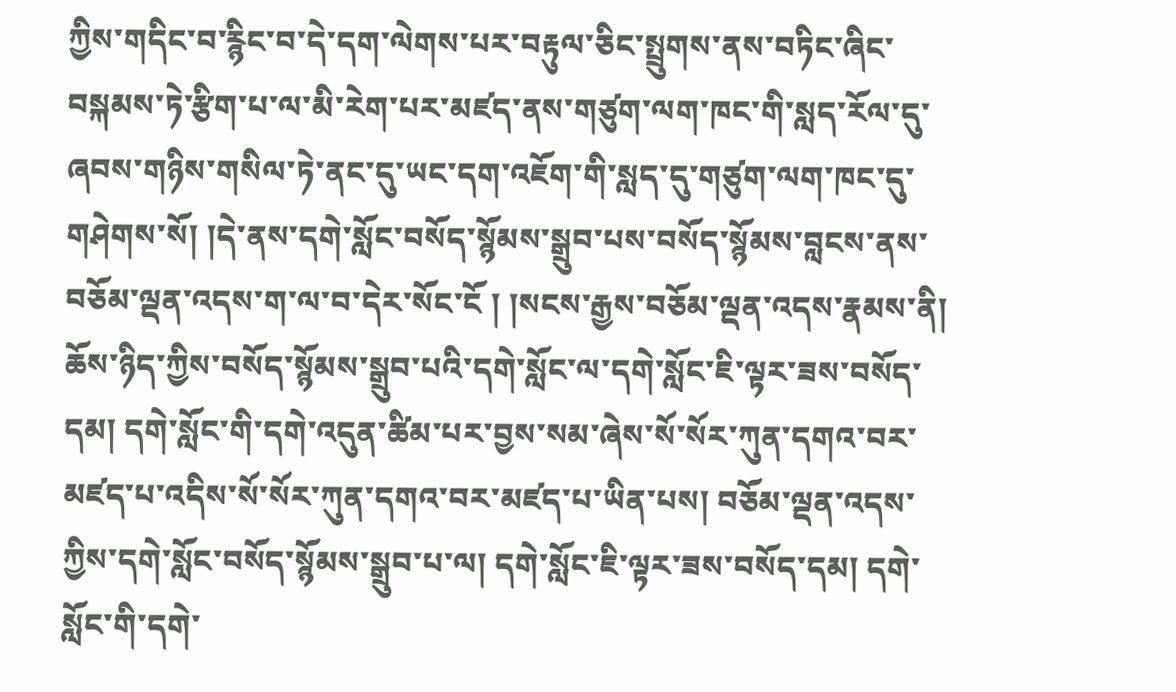ཀྱིས་གདིང་བ་རྙིང་བ་དེ་དག་ལེགས་པར་བརྟུལ་ཅིང་སྤྲུགས་ནས་བཏིང་ཞིང་བསྐམས་ཏེ་རྩིག་པ་ལ་མི་རེག་པར་མཛད་ནས་གཙུག་ལག་ཁང་གི་སླད་རོལ་དུ་ཞབས་གཉིས་གསིལ་ཏེ་ནང་དུ་ཡང་དག་འཇོག་གི་སླད་དུ་གཙུག་ལག་ཁང་དུ་གཤེགས་སོ། །དེ་ནས་དགེ་སློང་བསོད་སྙོམས་སྒྲུབ་པས་བསོད་སྙོམས་བླངས་ནས་བཅོམ་ལྡན་འདས་ག་ལ་བ་དེར་སོང་ངོ ། །སངས་རྒྱས་བཅོམ་ལྡན་འདས་རྣམས་ནི། ཆོས་ཉིད་ཀྱིས་བསོད་སྙོམས་སྒྲུབ་པའི་དགེ་སློང་ལ་དགེ་སློང་ཇི་ལྟར་ཟས་བསོད་དམ། དགེ་སློང་གི་དགེ་འདུན་ཚིམ་པར་བྱས་སམ་ཞེས་སོ་སོར་ཀུན་དགའ་བར་མཛད་པ་འདིས་སོ་སོར་ཀུན་དགའ་བར་མཛད་པ་ཡིན་པས། བཅོམ་ལྡན་འདས་ཀྱིས་དགེ་སློང་བསོད་སྙོམས་སྒྲུབ་པ་ལ། དགེ་སློང་ཇི་ལྟར་ཟས་བསོད་དམ། དགེ་སློང་གི་དགེ་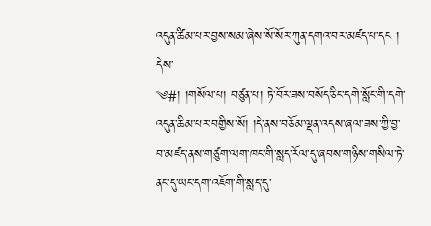འདུན་ཚིམ་པར་བྱས་སམ་ཞེས་སོ་སོར་ཀུན་དགའ་བར་མཛད་པ་དང ། དེས་
༄#། །གསོལ་པ། བཙུན་པ། ཏེ་བོར་ཟས་བསོད་ཅིང་དགེ་སློང་གི་དགེ་འདུན་ཆིམ་པར་བགྱིས་སོ། །དེ་ནས་བཅོམ་ལྡན་འདས་ཞལ་ཟས་ཀྱི་བྱ་བ་མཛད་ནས་གཙུག་ལག་ཁང་གི་སླད་རོལ་དུ་ཞབས་གཉིས་གསིལ་ཏེ་ནང་དུ་ཡང་དག་འཇོག་གི་སླད་དུ་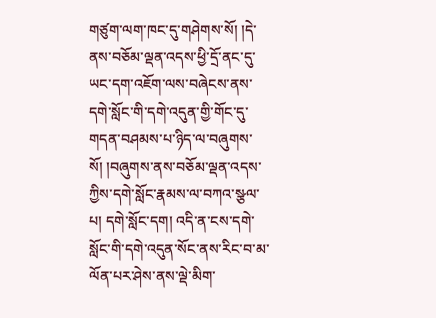གཙུག་ལག་ཁང་དུ་གཤེགས་སོ། །དེ་ནས་བཅོམ་ལྡན་འདས་ཕྱི་དྲོ་ནང་དུ་ཡང་དག་འཇོག་ལས་བཞེངས་ནས་དགེ་སློང་གི་དགེ་འདུན་གྱི་གོང་དུ་གདན་བཤམས་པ་ཉིད་ལ་བཞུགས་སོ། །བཞུགས་ནས་བཅོམ་ལྡན་འདས་ཀྱིས་དགེ་སློང་རྣམས་ལ་བཀའ་སྩལ་པ། དགེ་སློང་དག། འདི་ན་ངས་དགེ་སློང་གི་དགེ་འདུན་སོང་ནས་རིང་བ་མ་ལོན་པར་ཤེས་ནས་ལྡེ་མིག་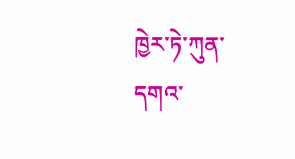ཁྱེར་ཏེ་ཀུན་དགའ་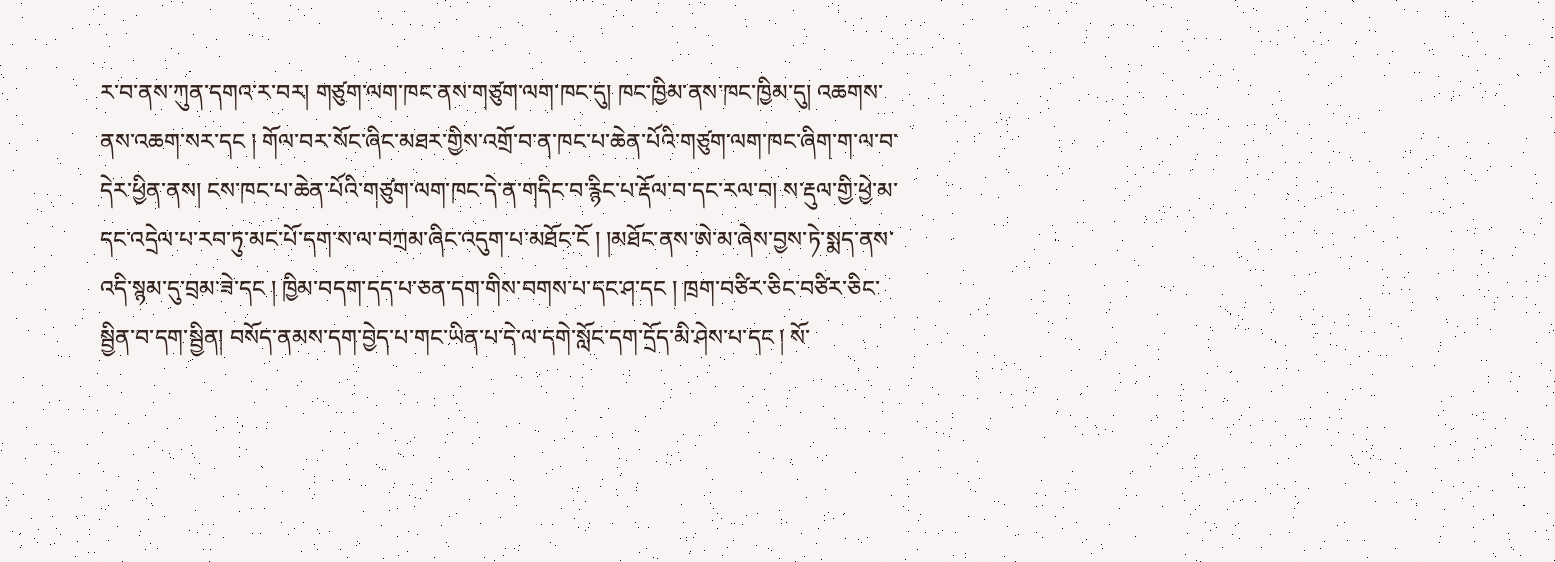ར་བ་ནས་ཀུན་དགའ་ར་བར། གཙུག་ལག་ཁང་ནས་གཙུག་ལག་ཁང་དུ། ཁང་ཁྱིམ་ནས་ཁང་ཁྱིམ་དུ། འཆགས་ནས་འཆག་སར་དང ། གོལ་བར་སོང་ཞིང་མཐར་གྱིས་འགྲོ་བ་ན་ཁང་པ་ཆེན་པོའི་གཙུག་ལག་ཁང་ཞིག་ག་ལ་བ་དེར་ཕྱིན་ནས། ངས་ཁང་པ་ཆེན་པོའི་གཙུག་ལག་ཁང་དེ་ན་གདིང་བ་རྙིང་པ་རྡོལ་བ་དང་རལ་བ། ས་རྡུལ་གྱི་ཕྱེ་མ་དང་འདྲེལ་པ་རབ་ཏུ་མང་པོ་དག་ས་ལ་བཀྲམ་ཞིང་འདུག་པ་མཐོང་ངོ ། །མཐོང་ནས་ཨེ་མ་ཞེས་བྱས་ཏེ་སྨད་ནས་འདི་སྙམ་དུ་བྲམ་ཟེ་དང ། ཁྱིམ་བདག་དད་པ་ཅན་དག་གིས་བགས་པ་དང་ཤ་དང ། ཁྲག་བཙིར་ཅིང་བཙིར་ཅིང་སྦྱིན་བ་དག་སྦྱིན། བསོད་ནམས་དག་བྱེད་པ་གང་ཡིན་པ་དེ་ལ་དགེ་སློང་དག་དྲོད་མི་ཤེས་པ་དང ། སོ་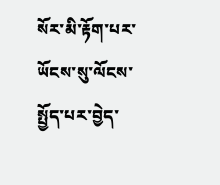སོར་མི་རྟོག་པར་ཡོངས་སུ་ལོངས་སྤྱོད་པར་བྱེད་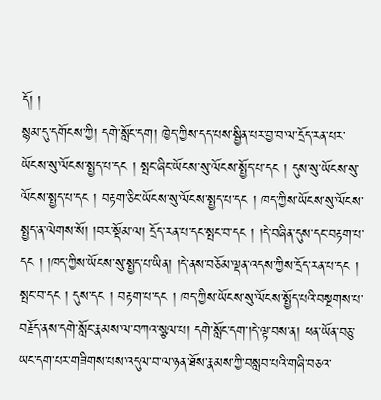དོ། །
སྙམ་དུ་དགོངས་ཀྱི། དགེ་སློང་དག། ཁྱེད་ཀྱིས་དད་པས་སྦྱིན་པར་བྱ་བ་ལ་དྲོད་རན་པར་ཡོངས་སུ་ལོངས་སྤྱད་པ་དང ། སྤང་ཞིང་ཡོངས་སུ་ལོངས་སྤྱོད་པ་དང ། དུས་སུ་ཡོངས་སུ་ལོངས་སྤྱད་པ་དང ། བརྟག་ཅིང་ཡོངས་སུ་ལོངས་སྤྱད་པ་དང ། ཁད་ཀྱིས་ཡོངས་སུ་ལོངས་སྤྱད་ན་ལེགས་སོ། །བར་སྡོམ་ལ། དྲོད་རན་པ་དང་སྤང་བ་དང ། །དེ་བཞིན་དུས་དང་བརྟག་པ་དང ། །ཁད་ཀྱིས་ཡོངས་སུ་སྤྱད་པ་ཡིན། །དེ་ནས་བཅོམ་ལྡན་འདས་ཀྱིས་དྲོད་རན་པ་དང ། སྤང་བ་དང ། དུས་དང ། བརྟག་པ་དང ། ཁད་ཀྱིས་ཡོངས་སུ་ལོངས་སྤྱོད་པའི་བསྔགས་པ་བརྗོད་ནས་དགེ་སློང་རྣམས་ལ་བཀའ་སྩལ་པ། དགེ་སློང་དག་།དེ་ལྟ་བས་ན། ཕན་ཡོན་བཅུ་ཡང་དག་པར་གཟིགས་པས་འདུལ་བ་ལ་ཉན་ཐོས་རྣམས་ཀྱི་བསླབ་པའི་གཞི་བཅའ་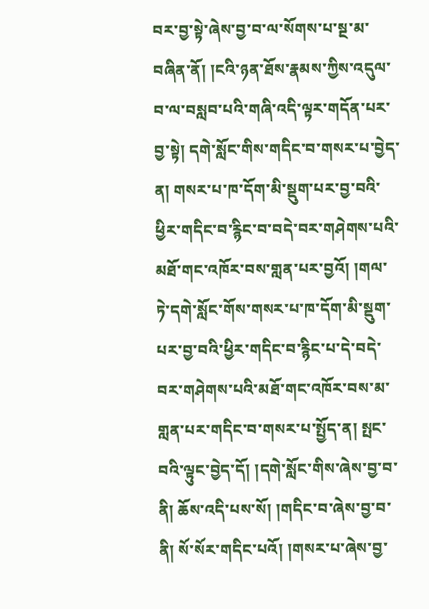བར་བྱ་སྟེ་ཞེས་བྱ་བ་ལ་སོགས་པ་སྔ་མ་བཞིན་ནོ། །ངའི་ཉན་ཐོས་རྣམས་ཀྱིས་འདུལ་བ་ལ་བསླབ་པའི་གཞི་འདི་ལྟར་གདོན་པར་བྱ་སྟེ། དགེ་སློང་གིས་གདིང་བ་གསར་པ་བྱེད་ན། གསར་པ་ཁ་དོག་མི་སྡུག་པར་བྱ་བའི་ཕྱིར་གདིང་བ་རྙིང་བ་བདེ་བར་གཤེགས་པའི་མཐོ་གང་འཁོར་བས་གླན་པར་བྱའོ། །གལ་ཏེ་དགེ་སློང་གོས་གསར་པ་ཁ་དོག་མི་སྡུག་པར་བྱ་བའི་ཕྱིར་གདིང་བ་རྙིང་པ་དེ་བདེ་བར་གཤེགས་པའི་མཐོ་གང་འཁོར་བས་མ་གླན་པར་གདིང་བ་གསར་པ་སྤྱོད་ན། སྤང་བའི་ལྟུང་བྱེད་དོ། །དགེ་སློང་གིས་ཞེས་བྱ་བ་ནི། ཆོས་འདི་པས་སོ། །གདིང་བ་ཞེས་བྱ་བ་ནི། སོ་སོར་གདིང་པའོ། །གསར་པ་ཞེས་བྱ་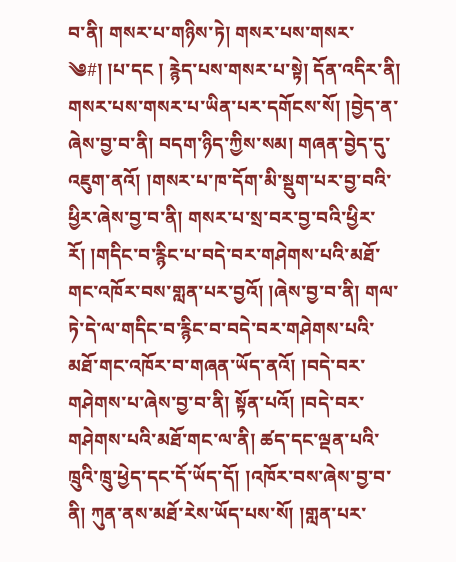བ་ནི། གསར་པ་གཉིས་ཏེ། གསར་པས་གསར་
༄#། །པ་དང ། རྙེད་པས་གསར་པ་སྟེ། དོན་འདིར་ནི། གསར་པས་གསར་པ་ཡིན་པར་དགོངས་སོ། །བྱེད་ན་ཞེས་བྱ་བ་ནི། བདག་ཉིད་ཀྱིས་སམ། གཞན་བྱེད་དུ་འཇུག་ནའོ། །གསར་པ་ཁ་དོག་མི་སྡུག་པར་བྱ་བའི་ཕྱིར་ཞེས་བྱ་བ་ནི། གསར་པ་སྲ་བར་བྱ་བའི་ཕྱིར་རོ། །གདིང་བ་རྙིང་པ་བདེ་བར་གཤེགས་པའི་མཐོ་གང་འཁོར་བས་གླན་པར་བྱའོ། །ཞེས་བྱ་བ་ནི། གལ་ཏེ་དེ་ལ་གདིང་བ་རྙིང་བ་བདེ་བར་གཤེགས་པའི་མཐོ་གང་འཁོར་བ་གཞན་ཡོད་ནའོ། །བདེ་བར་གཤེགས་པ་ཞེས་བྱ་བ་ནི། སྟོན་པའོ། །བདེ་བར་གཤེགས་པའི་མཐོ་གང་ལ་ནི། ཚད་དང་ལྡན་པའི་ཁྲུའི་ཁྲུ་ཕྱེད་དང་དོ་ཡོད་དོ། །འཁོར་བས་ཞེས་བྱ་བ་ནི། ཀུན་ནས་མཐོ་རེས་ཡོད་པས་སོ། །གླན་པར་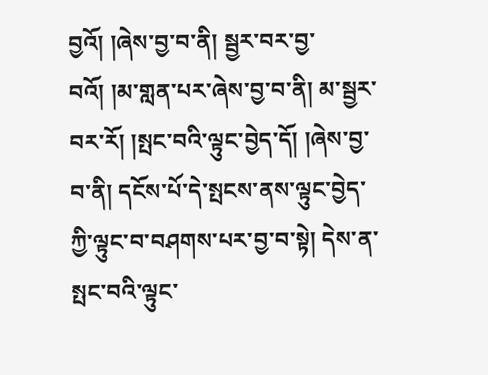བྱའོ། །ཞེས་བྱ་བ་ནི། སྦྱར་བར་བྱ་བའོ། །མ་གླན་པར་ཞེས་བྱ་བ་ནི། མ་སྦྱར་བར་རོ། །སྤང་བའི་ལྟུང་བྱེད་དོ། །ཞེས་བྱ་བ་ནི། དངོས་པོ་དེ་སྤངས་ནས་ལྟུང་བྱེད་ཀྱི་ལྟུང་བ་བཤགས་པར་བྱ་བ་སྟེ། དེས་ན་སྤང་བའི་ལྟུང་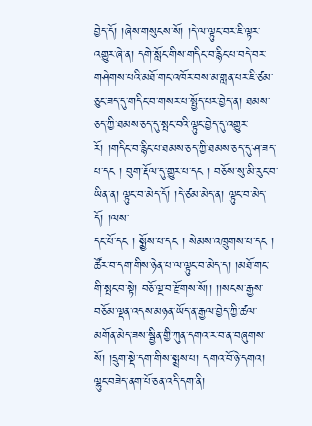བྱེད་དོ། །ཞེས་གསུངས་སོ། །དེ་ལ་ལྟུང་བར་ཇི་ལྟར་འགྱུར་ཞེ་ན། དགེ་སློང་གིས་གདིང་བ་རྙིང་པ་བདེ་བར་གཤེགས་པའི་མཐོ་གང་འཁོར་བས་མ་གླན་པར་ཇི་ཙམ་ཅུང་ཟད་དུ་གདིང་བ་གསར་པ་སྤྱོད་པར་བྱེད་ན། ཐམས་ཅད་ཀྱི་ཐམས་ཅད་དུ་སྤང་བའི་ལྟུང་བྱེད་དུ་འགྱུར་རོ། །གདིང་བ་རྙིང་པ་ཐམས་ཅད་ཀྱི་ཐམས་ཅད་དུ་ཤ་ཟད་པ་དང ། བུག་རྡོལ་དུ་གྱུར་པ་དང ། བཅོས་སུ་མི་རུང་བ་ཡིན་ན། ལྟུང་བ་མེད་དོ། །དེ་ཙམ་མེད་ན། ལྟུང་བ་མེད་དོ། །ལས་
དང་པོ་དང ། སྨྱོས་པ་དང ། སེམས་འཁྲུགས་པ་དང ། ཚོར་བ་དག་གིས་ཉེན་པ་ལ་ལྟུང་བ་མེད་ད། །མཐོ་གང་གི་སྤང་བ་སྟེ། བཅོ་ལྔ་བ་རྫོགས་སོ།། །།སངས་རྒྱས་བཅོམ་ལྡན་འདས་མཉན་ཡོད་ན་རྒྱལ་བྱེད་ཀྱི་ཚལ་མགོན་མེད་ཟས་སྦྱིན་གྱི་ཀུན་དགའ་ར་བ་ན་བཞུགས་སོ། །དྲུག་སྡེ་དག་གིས་སྨྲས་པ། དགའ་བོ་ཉེ་དགའ། ལྷུང་བཟེད་ནག་པོ་ཅན་འདི་དག་ནི།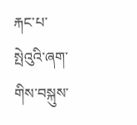རྐང་པ་སྤེའུའི་ཞག་གིས་བསྐུས་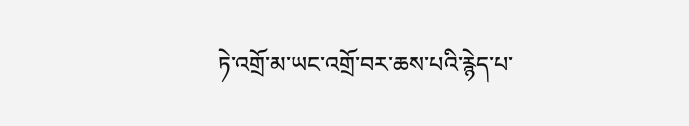ཏེ་འགྲོ་མ་ཡང་འགྲོ་བར་ཆས་པའི་རྙེད་པ་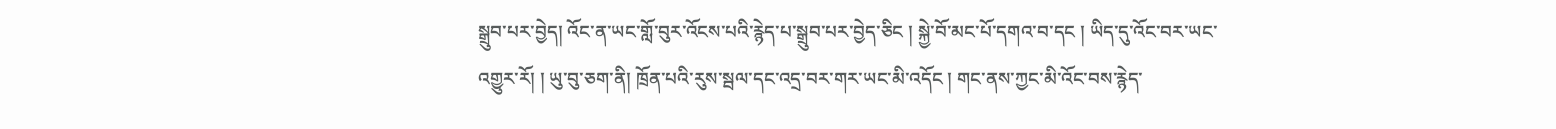སྒྲུབ་པར་བྱེད། འོང་ན་ཡང་གློ་བུར་འོངས་པའི་རྙེད་པ་སྒྲུབ་པར་བྱེད་ཅིང ། སྐྱེ་བོ་མང་པོ་དགའ་བ་དང ། ཡིད་དུ་འོང་བར་ཡང་འགྱུར་རོ། ། ཡུ་བུ་ཅག་ནི། ཁྲོན་པའི་རུས་སྦལ་དང་འདྲ་བར་གར་ཡང་མི་འདོང ། གང་ནས་ཀྱང་མི་འོང་བས་རྙེད་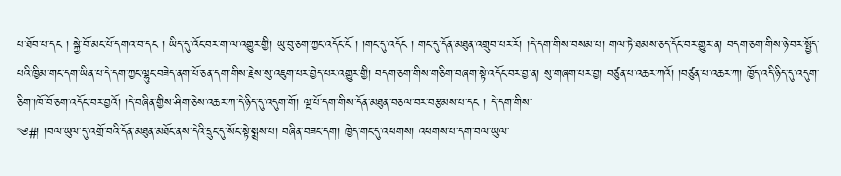པ་ཐོབ་པ་དང ། སྐྱེ་བོ་མང་པོ་དགའ་བ་དང ། ཡིད་དུ་འོང་བར་ག་ལ་འགྱུར་གྱི། ཡུ་བུ་ཅག་ཀྱང་འདོང་ངོ ། །གང་དུ་འདོང ། གང་དུ་དོན་མཐུན་འགྲུབ་པར་རོ། །དེ་དག་གིས་བསམ་པ། གལ་ཏེ་ཐམས་ཅད་དོང་བར་གྱུར་ན། བདག་ཅག་གིས་ཉེ་བར་སྤྱོད་པའི་ཁྱིམ་གང་དག་ཡིན་པ་དེ་དག་ཀྱང་ལྷུང་བཟེད་ནག་པོ་ཅན་དག་གིས་རྗེས་སུ་འཇུག་པར་བྱེད་པར་འགྱུར་གྱི། བདག་ཅག་གིས་གཅིག་བཞག་སྟེ་འདོང་བར་བྱ་ན། སུ་གཞག་པར་བྱ། བཙུན་པ་འཆར་ཀའོ། །བཙུན་པ་འཆར་ཀ། ཁྱོད་འདི་ཉིད་དུ་འདུག་ཅིག་།ཁོ་བོ་ཅག་འདོང་བར་བྱའོ། །དེ་བཞིན་གྱིས་ཤིག་ཅེས་འཆར་ཀ་དེ་ཉིད་དུ་འདུག་གོ། ལྔ་པོ་དག་གིས་དོན་མཐུན་བཅལ་བར་བརྩམས་པ་དང ། དེ་དག་གིས་
༄#། །བལ་ཡུལ་དུ་འགྲོ་བའི་དོན་མཐུན་མཐོང་ནས་དེའི་དྲུང་དུ་སོང་སྟེ་སྨྲས་པ། བཞིན་བཟང་དག། ཁྱེད་གང་དུ་འཕགས། འཕགས་པ་དག་བལ་ཡུལ་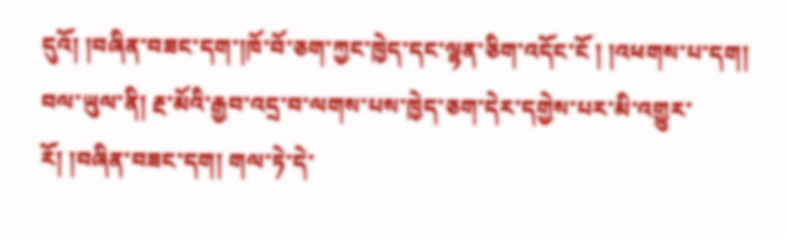དུའོ། །བཞིན་བཟང་དག་།ཁོ་བོ་ཅག་ཀྱང་ཁྱེད་དང་ལྷན་ཅིག་འདོང་ངོ ། །འཕགས་པ་དག། བལ་ཡུལ་ནི། རྔ་མོའི་རྒྱབ་འདྲ་བ་ལགས་པས་ཁྱེད་ཅག་དེར་དགྱེས་པར་མི་འགྱུར་རོ། །བཞིན་བཟང་དག། གལ་ཏེ་དེ་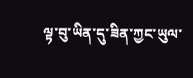ལྟ་བུ་ཡིན་དུ་ཟིན་ཀྱང་ཡུལ་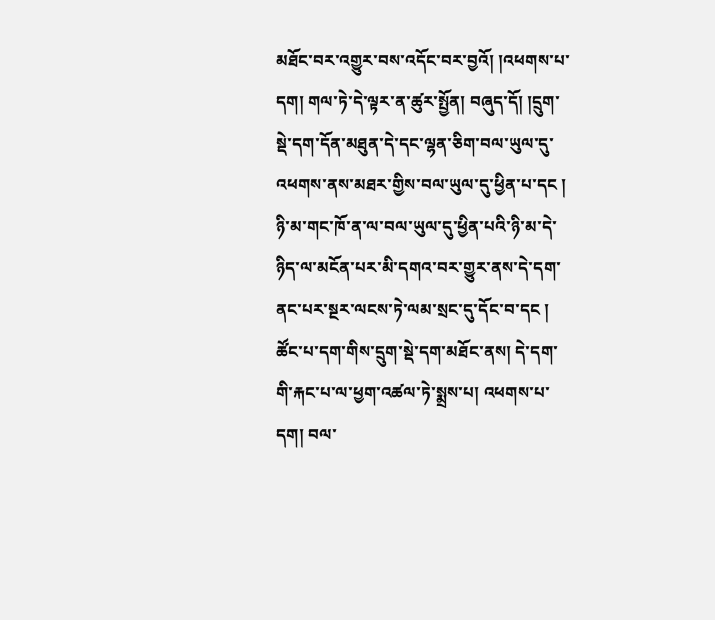མཐོང་བར་འགྱུར་བས་འདོང་བར་བྱའོ། །འཕགས་པ་དག། གལ་ཏེ་དེ་ལྟར་ན་ཚུར་སྤྱོན། བཞུད་དོ། །དྲུག་སྡེ་དག་དོན་མཐུན་དེ་དང་ལྷན་ཅིག་བལ་ཡུལ་དུ་འཕགས་ནས་མཐར་གྱིས་བལ་ཡུལ་དུ་ཕྱིན་པ་དང ། ཉི་མ་གང་ཁོ་ན་ལ་བལ་ཡུལ་དུ་ཕྱིན་པའི་ཉི་མ་དེ་ཉིད་ལ་མངོན་པར་མི་དགའ་བར་གྱུར་ནས་དེ་དག་ནང་པར་སྔར་ལངས་ཏེ་ལམ་སྲང་དུ་དོང་བ་དང ། ཚོང་པ་དག་གིས་དྲུག་སྡེ་དག་མཐོང་ནས། དེ་དག་གི་རྐང་པ་ལ་ཕྱག་འཚལ་ཏེ་སྨྲས་པ། འཕགས་པ་དག། བལ་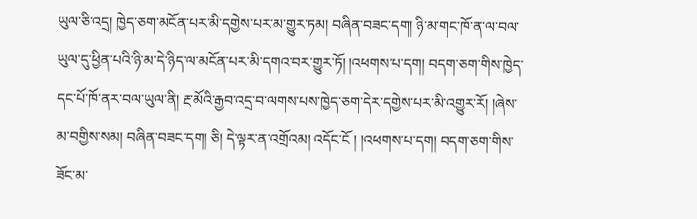ཡུལ་ཅི་འདྲ། ཁྱེད་ཅག་མངོན་པར་མི་དགྱེས་པར་མ་གྱུར་ཏམ། བཞིན་བཟང་དག། ཉི་མ་གང་ཁོ་ན་ལ་བལ་ཡུལ་དུ་ཕྱིན་པའི་ཉི་མ་དེ་ཉིད་ལ་མངོན་པར་མི་དགའ་བར་གྱུར་ཏོ། །འཕགས་པ་དག། བདག་ཅག་གིས་ཁྱེད་དང་པོ་ཁོ་ནར་བལ་ཡུལ་ནི། རྔ་མོའི་རྒྱབ་འདྲ་བ་ལགས་པས་ཁྱེད་ཅག་དེར་དགྱེས་པར་མི་འགྱུར་རོ། །ཞེས་མ་བགྱིས་སམ། བཞིན་བཟང་དག། ཅི། དེ་ལྟར་ན་འགྲོའམ། འདོང་ངོ ། །འཕགས་པ་དག། བདག་ཅག་གིས་ཟོང་མ་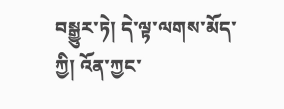བསྒྱུར་ཏེ། དེ་ལྟ་ལགས་མོད་ཀྱི། འོན་ཀྱང་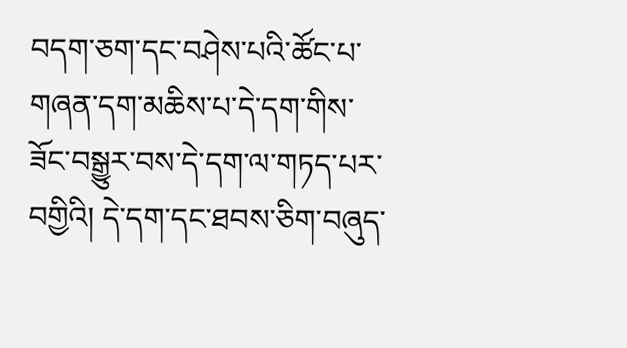བདག་ཅག་དང་བཤེས་པའི་ཚོང་པ་གཞན་དག་མཆིས་པ་དེ་དག་གིས་ཟོང་བསྒྱུར་བས་དེ་དག་ལ་གཏད་པར་བགྱིའི། དེ་དག་དང་ཐབས་ཅིག་བཞུད་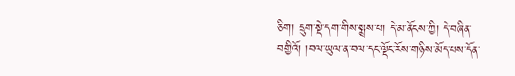ཅིག། དྲུག་སྡེ་དག་གིས་སྨྲས་པ། དེ་མ་ནོངས་ཀྱི། དེ་བཞིན་བགྱིའོ། །བལ་ཡུལ་ན་བལ་དང་ལྡོང་རོས་གཉིས་མོད་པས་དོན་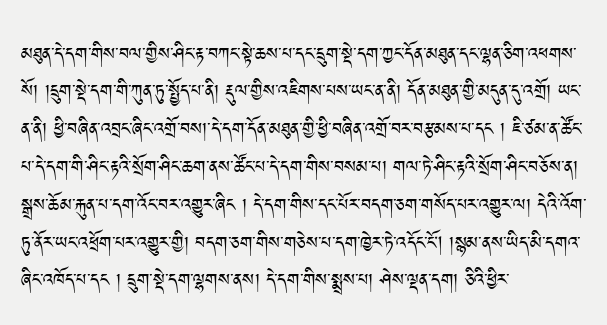མཐུན་དེ་དག་གིས་བལ་གྱིས་ཤིང་རྟ་བཀང་སྟེ་ཆས་པ་དང་དྲུག་སྡེ་དག་ཀྱང་དོན་མཐུན་དང་ལྷན་ཅིག་འཕགས་སོ། །དྲུག་སྡེ་དག་གི་ཀུན་ཏུ་སྤྱོད་པ་ནི། རྡུལ་གྱིས་འཇིགས་པས་ཡང་ན་ནི། དོན་མཐུན་གྱི་མདུན་དུ་འགྲོ། ཡང་ན་ནི། ཕྱི་བཞིན་འབྲང་ཞིང་འགྲོ་བས།་དེ་དག་དོན་མཐུན་གྱི་ཕྱི་བཞིན་འགྲོ་བར་བརྩམས་པ་དང ། ཇི་ཙམ་ན་ཚོང་པ་དེ་དག་གི་ཤིང་རྟའི་སྲོག་ཤིང་ཆག་ནས་ཚོང་པ་དེ་དག་གིས་བསམ་པ། གལ་ཏེ་ཤིང་རྟའི་སྲོག་ཤིང་བཅོས་ན། སྒྲས་ཆོམ་རྐུན་པ་དག་འོང་བར་འགྱུར་ཞིང ། དེ་དག་གིས་དང་པོར་བདག་ཅག་གསོད་པར་འགྱུར་ལ། དེའི་འོག་ཏུ་ནོར་ཡང་འཕྲོག་པར་འགྱུར་གྱི། བདག་ཅག་གིས་གཅེས་པ་དག་ཁྱེར་ཏེ་འདོང་ངོ། །སྙམ་ནས་ཡིད་མི་དགའ་ཞིང་འཁོད་པ་དང ། དྲུག་སྡེ་དག་ལྷགས་ནས། དེ་དག་གིས་སྨྲས་པ། ཤེས་ལྡན་དག། ཅིའི་ཕྱིར་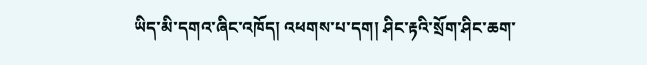ཡིད་མི་དགའ་ཞིང་འཁོད། འཕགས་པ་དག། ཤིང་རྟའི་སྲོག་ཤིང་ཆག་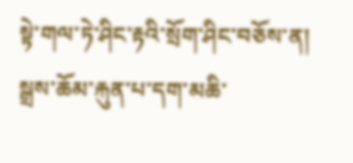སྟེ་གལ་ཏེ་ཤིང་རྟའི་སྲོག་ཤིང་བཅོས་ན། སྒྲས་ཆོམ་རྐུན་པ་དག་མཆི་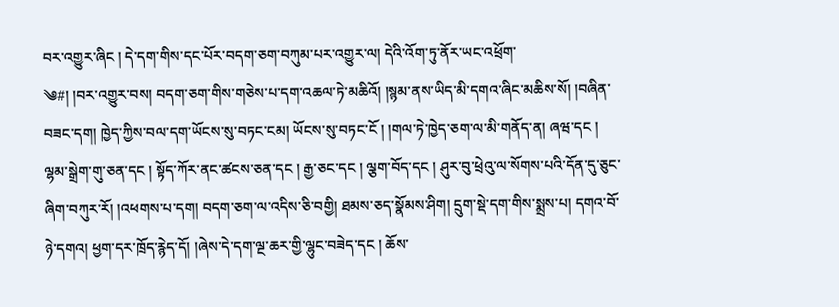བར་འགྱུར་ཞིང ། དེ་དག་གིས་དང་པོར་བདག་ཅག་བཀུམ་པར་འགྱུར་ལ། དེའི་འོག་ཏུ་ནོར་ཡང་འཕྲོག་
༄#། །བར་འགྱུར་བས། བདག་ཅག་གིས་གཅེས་པ་དག་འཆལ་ཏེ་མཆིའོ། །སྙམ་ནས་ཡིད་མི་དགའ་ཞིང་མཆིས་སོ། །བཞིན་བཟང་དག། ཁྱེད་ཀྱིས་བལ་དག་ཡོངས་སུ་བཏང་ངམ། ཡོངས་སུ་བཏང་ངོ ། །གལ་ཏེ་ཁྱེད་ཅག་ལ་མི་གནོད་ན། ཞཝ་དང ། ལྷམ་སྒྲེག་གུ་ཅན་དང ། སྟོད་ཀོར་ནང་ཚངས་ཅན་དང ། རྒྱ་ཅང་དང ། ལྕག་བོད་དང ། ཤུར་བུ་ཕྲེའུ་ལ་སོགས་པའི་དོན་དུ་ཅུང་ཞིག་བཀུར་རོ། །འཕགས་པ་དག། བདག་ཅག་ལ་འདིས་ཅི་བགྱི། ཐམས་ཅད་སྣོམས་ཤིག། དྲུག་སྡེ་དག་གིས་སྨྲས་པ། དགའ་བོ་ཉེ་དགའ། ཕྱག་དར་ཁྲོད་རྙེད་དོ། །ཞེས་དེ་དག་ལྔ་ཆར་གྱི་ལྷུང་བཟེད་དང ། ཆོས་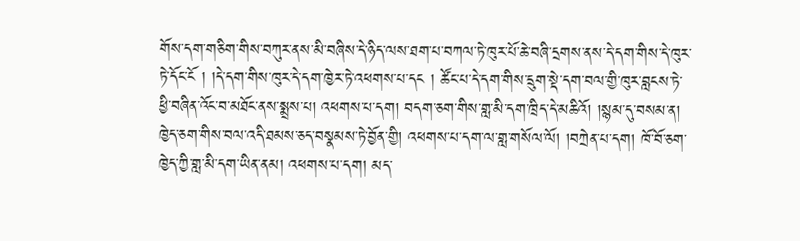གོས་དག་གཅིག་གིས་བཀུར་ནས་མི་བཞིས་དེ་ཉིད་ལས་ཐག་པ་བཀལ་ཏེ་ཁུར་པོ་ཆེ་བཞི་དྲགས་ནས་དེ་དག་གིས་དེ་ཁུར་ཏེ་དོང་ངོ ། །དེ་དག་གིས་ཁུར་དེ་དག་ཁྱེར་ཏེ་འཕགས་པ་དང ། ཚོང་པ་དེ་དག་གིས་དྲུག་སྡེ་དག་བལ་གྱི་ཁུར་བླངས་ཏེ་ཕྱི་བཞིན་འོང་བ་མཐོང་ནས་སྨྲས་པ། འཕགས་པ་དག། བདག་ཅག་གིས་གླ་མི་དག་ཁྲིད་དེ་མཆིའོ། །སྙམ་དུ་བསམ་ན། ཁྱེད་ཅག་གིས་བལ་འདི་ཐམས་ཅད་བསྣམས་ཏེ་བྱོན་གྱི། འཕགས་པ་དག་ལ་གླ་གསོལ་ལོ། །བཀྲེན་པ་དག། ཁོ་བོ་ཅག་ཁྱེད་ཀྱི་གླ་མི་དག་ཡིན་ནམ། འཕགས་པ་དག། མད་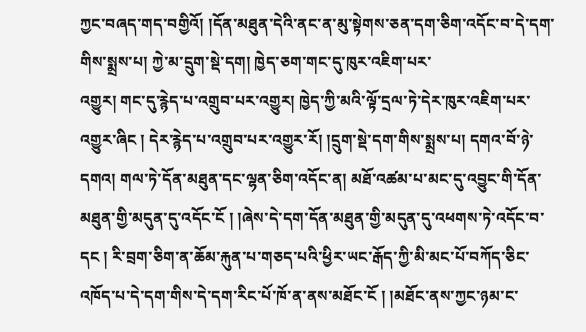ཀྱང་བཞད་གད་བགྱིའོ། །དོན་མཐུན་དེའི་ནང་ན་མུ་སྟེགས་ཅན་དག་ཅིག་འདོང་བ་དེ་དག་གིས་སྨྲས་པ། ཀྱེ་མ་དྲུག་སྡེ་དག། ཁྱེད་ཅག་གང་དུ་ཁུར་འཇིག་པར་
འགྱུར། གང་དུ་རྙེད་པ་འགྲུབ་པར་འགྱུར། ཁྱེད་ཀྱི་མའི་ལྟོ་དྲལ་ཏེ་དེར་ཁུར་འཇིག་པར་འགྱུར་ཞིང ། དེར་རྙེད་པ་འགྲུབ་པར་འགྱུར་རོ། །དྲུག་སྡེ་དག་གིས་སྨྲས་པ། དགའ་བོ་ཉེ་དགའ། གལ་ཏེ་དོན་མཐུན་དང་ལྷན་ཅིག་འདོང་ན། མཐོ་འཚམ་པ་མང་དུ་འབྱུང་གི་དོན་མཐུན་གྱི་མདུན་དུ་འདོང་ངོ ། །ཞེས་དེ་དག་དོན་མཐུན་གྱི་མདུན་དུ་འཕགས་ཏེ་འདོང་བ་དང ། རི་བྲག་ཅིག་ན་ཆོམ་རྐུན་པ་གཅད་པའི་ཕྱིར་ཡང་རྒོད་ཀྱི་མི་མང་པོ་བཀོད་ཅིང་འཁོད་པ་དེ་དག་གིས་དེ་དག་རིང་པོ་ཁོ་ན་ནས་མཐོང་ངོ ། །མཐོང་ནས་ཀྱང་ཉམ་ང་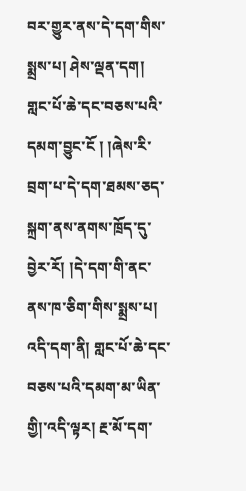བར་གྱུར་ནས་དེ་དག་གིས་སྨྲས་པ། ཤེས་ལྡན་དག། གླང་པོ་ཆེ་དང་བཅས་པའི་དམག་བྱུང་ངོ ། །ཞེས་རི་བྲག་པ་དེ་དག་ཐམས་ཅད་སྐྲག་ནས་ནགས་ཁྲོད་དུ་བྱེར་རོ། །དེ་དག་གི་ནང་ནས་ཁ་ཅིག་གིས་སྨྲས་པ། འདི་དག་ནི། གླང་པོ་ཆེ་དང་བཅས་པའི་དམག་མ་ཡིན་གྱི།་འདི་ལྟར། རྔ་མོ་དག་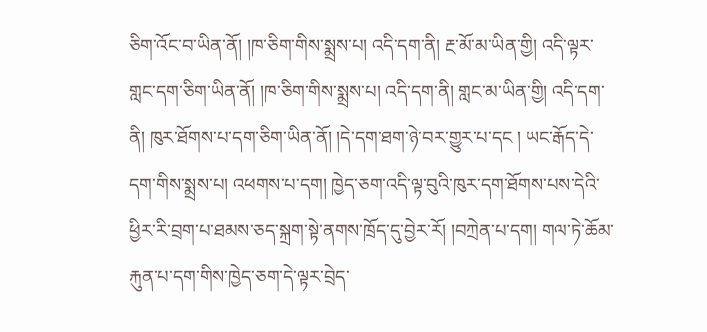ཅིག་འོང་བ་ཡིན་ནོ། །ཁ་ཅིག་གིས་སྨྲས་པ། འདི་དག་ནི། རྔ་མོ་མ་ཡིན་གྱི། འདི་ལྟར་གླང་དག་ཅིག་ཡིན་ནོ། །ཁ་ཅིག་གིས་སྨྲས་པ། འདི་དག་ནི། གླང་མ་ཡིན་གྱི། འདི་དག་ནི། ཁུར་ཐོགས་པ་དག་ཅིག་ཡིན་ནོ། །དེ་དག་ཐག་ཉེ་བར་གྱུར་པ་དང ། ཡང་རྒོད་དེ་དག་གིས་སྨྲས་པ། འཕགས་པ་དག། ཁྱེད་ཅག་འདི་ལྟ་བུའི་ཁུར་དག་ཐོགས་པས་དེའི་ཕྱིར་རི་བྲག་པ་ཐམས་ཅད་སྐྲག་སྟེ་ནགས་ཁྲོད་དུ་བྱེར་རོ། །བཀྲེན་པ་དག། གལ་ཏེ་ཆོམ་རྐུན་པ་དག་གིས་ཁྱེད་ཅག་དེ་ལྟར་བྲེད་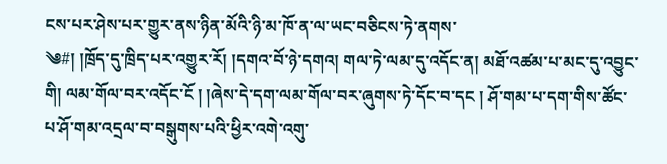ངས་པར་ཤེས་པར་གྱུར་ནས་ཉིན་མོའི་ཉི་མ་ཁོ་ན་ལ་ཡང་བཅིངས་ཏེ་ནགས་
༄#། །ཁྲོད་དུ་ཁྲིད་པར་འགྱུར་རོ། །དགའ་བོ་ཉེ་དགའ། གལ་ཏེ་ལམ་དུ་འདོང་ན། མཐོ་འཚམ་པ་མང་དུ་འབྱུང་གི། ལམ་གོལ་བར་འདོང་ངོ ། །ཞེས་དེ་དག་ལམ་གོལ་བར་ཞུགས་ཏེ་དོང་བ་དང ། ཤོ་གམ་པ་དག་གིས་ཚོང་པ་ཤོ་གམ་འདྲལ་བ་བསྒུགས་པའི་ཕྱིར་འགེ་འགུ་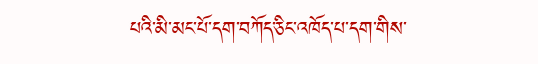པའི་མི་མང་པོ་དག་བཀོད་ཅིང་འཁོད་པ་དག་གིས་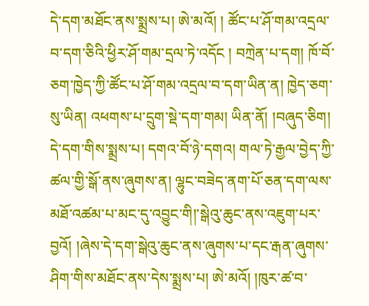དེ་དག་མཐོང་ནས་སྨྲས་པ། ཨེ་མའོ། ། ཚོང་པ་ཤོ་གམ་འདྲལ་བ་དག་ཅིའི་ཕྱིར་ཤོ་གམ་དྲལ་ཏེ་འདོང ། བཀྲེན་པ་དག། ཁོ་བོ་ཅག་ཁྱེད་ཀྱི་ཚོང་པ་ཤོ་གམ་འདྲལ་བ་དག་ཡིན་ན། ཁྱེད་ཅག་སུ་ཡིན། འཕགས་པ་དྲུག་སྡེ་དག་གམ། ཡིན་ནོ། །བཞུད་ཅིག། དེ་དག་གིས་སྨྲས་པ། དགའ་བོ་ཉེ་དགའ། གལ་ཏེ་རྒྱལ་བྱེད་ཀྱི་ཚལ་གྱི་སྒོ་ནས་ཞུགས་ན། ལྷུང་བཟེད་ནག་པོ་ཅན་དག་ལས་མཐོ་འཚམ་པ་མང་དུ་འབྱུང་གི།་སྒེའུ་ཆུང་ནས་འཇུག་པར་བྱའོ། །ཞེས་དེ་དག་སྒེའུ་ཆུང་ནས་ཞུགས་པ་དང་རྒན་ཞུགས་ཤིག་གིས་མཐོང་ནས་དེས་སྨྲས་པ། ཨེ་མའོ། །ཁུར་ཚ་བ་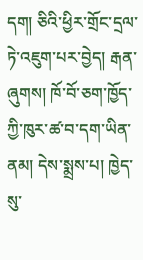དག། ཅིའི་ཕྱིར་གྲོང་དྲལ་ཏེ་འཇུག་པར་བྱེད། རྒན་ཞུགས། ཁོ་བོ་ཅག་ཁྱོད་ཀྱི་ཁུར་ཚ་བ་དག་ཡིན་ནམ། དེས་སྨྲས་པ། ཁྱེད་སུ་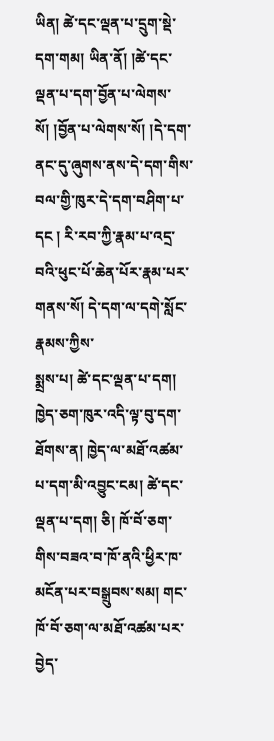ཡིན། ཚེ་དང་ལྡན་པ་དྲུག་སྡེ་དག་གམ། ཡིན་ནོ། །ཚེ་དང་ལྡན་པ་དག་བྱོན་པ་ལེགས་སོ། །བྱོན་པ་ལེགས་སོ། །དེ་དག་ནང་དུ་ཞུགས་ནས་དེ་དག་གིས་བལ་གྱི་ཁུར་དེ་དག་བཤིག་པ་དང ། རི་རབ་ཀྱི་རྣམ་པ་འདྲ་བའི་ཕུང་པོ་ཆེན་པོར་རྣམ་པར་གནས་སོ། དེ་དག་ལ་དགེ་སློང་རྣམས་ཀྱིས་
སྨྲས་པ། ཚེ་དང་ལྡན་པ་དག། ཁྱེད་ཅག་ཁུར་འདི་ལྟ་བུ་དག་ཐོགས་ན། ཁྱེད་ལ་མཐོ་འཚམ་པ་དག་མི་འབྱུང་ངམ། ཚེ་དང་ལྡན་པ་དག། ཅི། ཁོ་བོ་ཅག་གིས་བཟའ་བ་ཁོ་ནའི་ཕྱིར་ཁ་མངོན་པར་བསྒྲུབས་སམ། གང་ཁོ་བོ་ཅག་ལ་མཐོ་འཚམ་པར་བྱེད་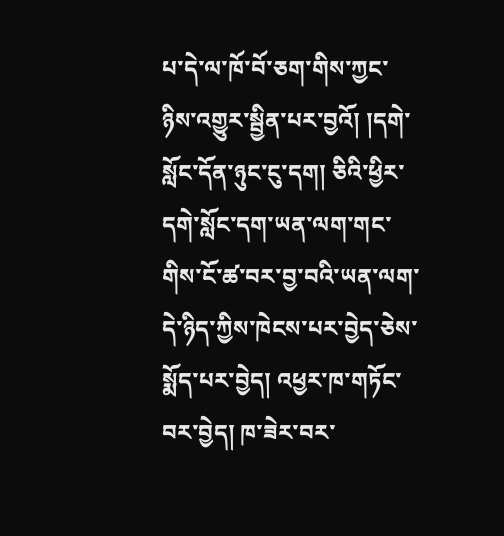པ་དེ་ལ་ཁོ་བོ་ཅག་གིས་ཀྱང་ཉིས་འགྱུར་སྦྱིན་པར་བྱའོ། །དགེ་སློང་དོན་ཉུང་ངུ་དག། ཅིའི་ཕྱིར་དགེ་སློང་དག་ཡན་ལག་གང་གིས་ངོ་ཚ་བར་བྱ་བའི་ཡན་ལག་དེ་ཉིད་ཀྱིས་ཁེངས་པར་བྱེད་ཅེས་སྨོད་པར་བྱེད། འཕྱར་ཁ་གཏོང་བར་བྱེད། ཁ་ཟེར་བར་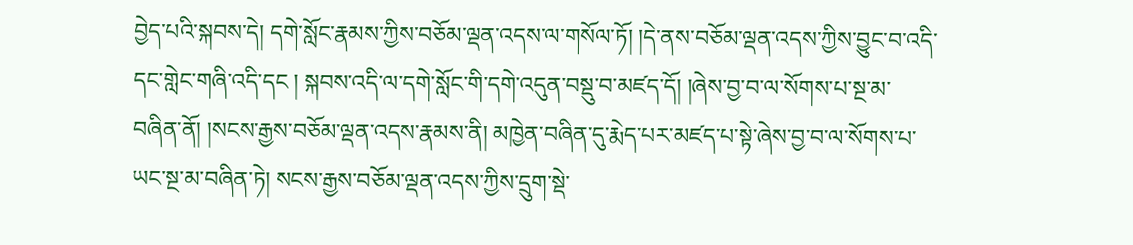བྱེད་པའི་སྐབས་དེ། དགེ་སློང་རྣམས་ཀྱིས་བཅོམ་ལྡན་འདས་ལ་གསོལ་ཏོ། །དེ་ནས་བཅོམ་ལྡན་འདས་ཀྱིས་བྱུང་བ་འདི་དང་གླེང་གཞི་འདི་དང ། སྐབས་འདི་ལ་དགེ་སློང་གི་དགེ་འདུན་བསྡུ་བ་མཛད་དོ། །ཞེས་བྱ་བ་ལ་སོགས་པ་སྔ་མ་བཞིན་ནོ། །སངས་རྒྱས་བཅོམ་ལྡན་འདས་རྣམས་ནི། མཁྱེན་བཞིན་དུ་རྨེད་པར་མཛད་པ་སྟེ་ཞེས་བྱ་བ་ལ་སོགས་པ་ཡང་སྔ་མ་བཞིན་ཏེ། སངས་རྒྱས་བཅོམ་ལྡན་འདས་ཀྱིས་དྲུག་སྡེ་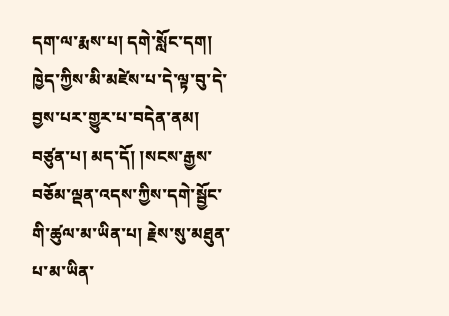དག་ལ་རྨས་པ། དགེ་སློང་དག། ཁྱེད་ཀྱིས་མི་མཛེས་པ་དེ་ལྟ་བུ་དེ་བྱས་པར་གྱུར་པ་བདེན་ནམ། བཙུན་པ། མད་དོ། །སངས་རྒྱས་བཅོམ་ལྡན་འདས་ཀྱིས་དགེ་སྦྱོང་གི་ཚུལ་མ་ཡིན་པ། རྗེས་སུ་མཐུན་པ་མ་ཡིན་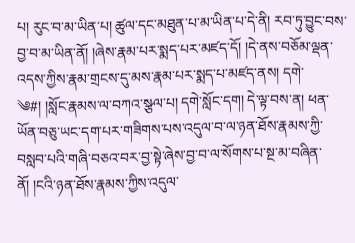པ། རུང་བ་མ་ཡིན་པ། ཚུལ་དང་མཐུན་པ་མ་ཡིན་པ་དེ་ནི། རབ་ཏུ་བྱུང་བས་བྱ་བ་མ་ཡིན་ནོ། །ཞེས་རྣམ་པར་སྨད་པར་མཛད་དོ། །དེ་ནས་བཅོམ་ལྡན་འདས་ཀྱིས་རྣམ་གྲངས་དུ་མས་རྣམ་པར་སྨད་པ་མཛད་ནས། དགེ་
༄#། །སློང་རྣམས་ལ་བཀའ་སྩལ་པ། དགེ་སློང་དག། དེ་ལྟ་བས་ན། ཕན་ཡོན་བཅུ་ཡང་དག་པར་གཟིགས་པས་འདུལ་བ་ལ་ཉན་ཐོས་རྣམས་ཀྱི་བསླབ་པའི་གཞི་བཅའ་བར་བྱ་སྟེ་ཞེས་བྱ་བ་ལ་སོགས་པ་སྔ་མ་བཞིན་ནོ། །ངའི་ཉན་ཐོས་རྣམས་ཀྱིས་འདུལ་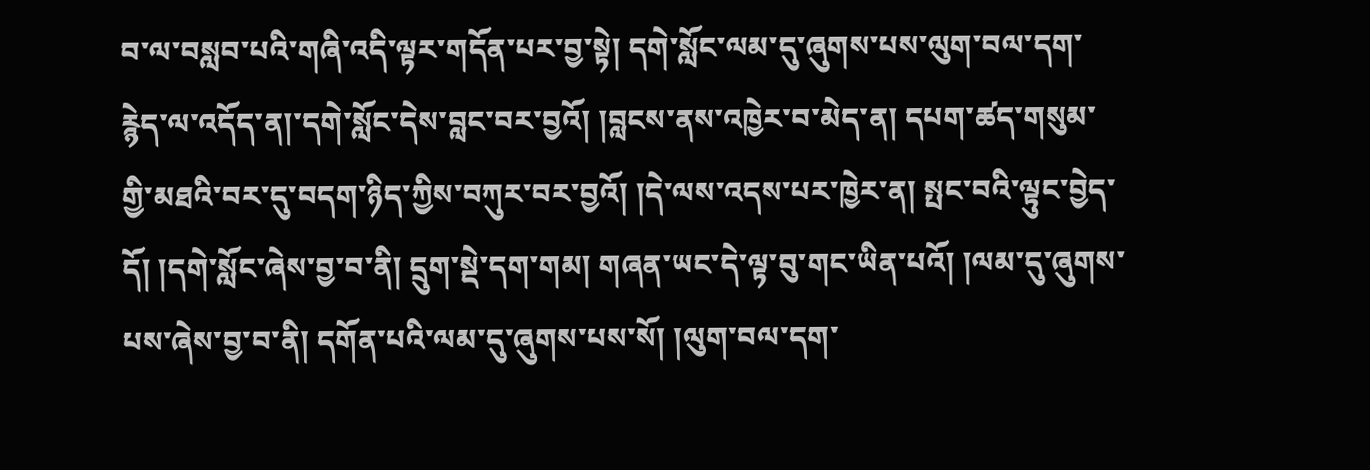བ་ལ་བསླབ་པའི་གཞི་འདི་ལྟར་གདོན་པར་བྱ་སྟེ། དགེ་སློང་ལམ་དུ་ཞུགས་པས་ལུག་བལ་དག་རྙེད་ལ་འདོད་ན།་དགེ་སློང་དེས་བླང་བར་བྱའོ། །བླངས་ནས་འཁྱེར་བ་མེད་ན། དཔག་ཚད་གསུམ་གྱི་མཐའི་བར་དུ་བདག་ཉིད་ཀྱིས་བཀུར་བར་བྱའོ། །དེ་ལས་འདས་པར་ཁྱེར་ན། སྤང་བའི་ལྟུང་བྱེད་དོ། །དགེ་སློང་ཞེས་བྱ་བ་ནི། དྲུག་སྡེ་དག་གམ། གཞན་ཡང་དེ་ལྟ་བུ་གང་ཡིན་པའོ། །ལམ་དུ་ཞུགས་པས་ཞེས་བྱ་བ་ནི། དགོན་པའི་ལམ་དུ་ཞུགས་པས་སོ། །ལུག་བལ་དག་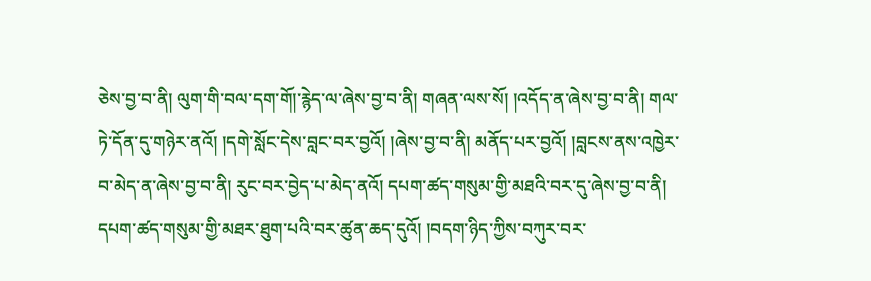ཅེས་བྱ་བ་ནི། ལུག་གི་བལ་དག་གོ།་རྙེད་ལ་ཞེས་བྱ་བ་ནི། གཞན་ལས་སོ། །འདོད་ན་ཞེས་བྱ་བ་ནི། གལ་ཏེ་དོན་དུ་གཉེར་ནའོ། །དགེ་སློང་དེས་བླང་བར་བྱའོ། །ཞེས་བྱ་བ་ནི། མནོད་པར་བྱའོ། །བླངས་ནས་འཁྱེར་བ་མེད་ན་ཞེས་བྱ་བ་ནི། རུང་བར་བྱེད་པ་མེད་ནའོ། དཔག་ཚད་གསུམ་གྱི་མཐའི་བར་དུ་ཞེས་བྱ་བ་ནི། དཔག་ཚད་གསུམ་གྱི་མཐར་ཐུག་པའི་བར་ཚུན་ཆད་དུའོ། །བདག་ཉིད་ཀྱིས་བཀུར་བར་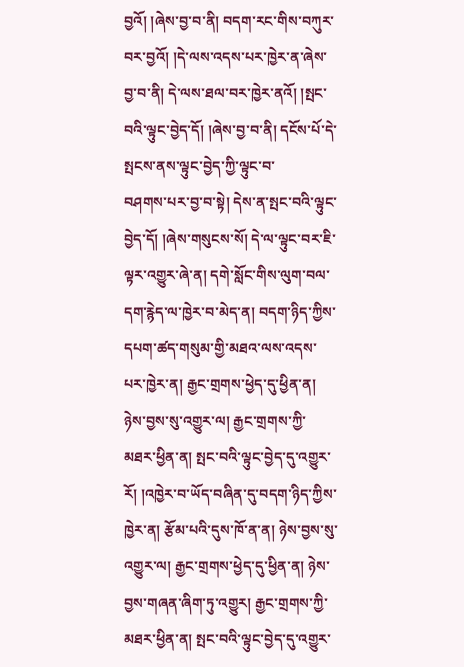བྱའོ། །ཞེས་བྱ་བ་ནི། བདག་རང་གིས་བཀུར་བར་བྱའོ། །དེ་ལས་འདས་པར་ཁྱེར་ན་ཞེས་བྱ་བ་ནི། དེ་ལས་ཐལ་བར་ཁྱེར་ནའོ། །སྤང་བའི་ལྟུང་བྱེད་དོ། །ཞེས་བྱ་བ་ནི། དངོས་པོ་དེ་སྤངས་ནས་ལྟུང་བྱེད་ཀྱི་ལྟུང་བ་
བཤགས་པར་བྱ་བ་སྟེ། དེས་ན་སྤང་བའི་ལྟུང་བྱེད་དོ། །ཞེས་གསུངས་སོ། དེ་ལ་ལྟུང་བར་ཇི་ལྟར་འགྱུར་ཞེ་ན། དགེ་སློང་གིས་ལུག་བལ་དག་རྙེད་ལ་ཁྱེར་བ་མེད་ན། བདག་ཉིད་ཀྱིས་དཔག་ཚད་གསུམ་གྱི་མཐའ་ལས་འདས་པར་ཁྱེར་ན། རྒྱང་གྲགས་ཕྱེད་དུ་ཕྱིན་ན། ཉེས་བྱས་སུ་འགྱུར་ལ། རྒྱང་གྲགས་ཀྱི་མཐར་ཕྱིན་ན། སྤང་བའི་ལྟུང་བྱེད་དུ་འགྱུར་རོ། །འཁྱེར་བ་ཡོད་བཞིན་དུ་བདག་ཉིད་ཀྱིས་ཁྱེར་ན། རྩོམ་པའི་དུས་ཁོ་ན་ན། ཉེས་བྱས་སུ་འགྱུར་ལ། རྒྱང་གྲགས་ཕྱེད་དུ་ཕྱིན་ན། ཉེས་བྱས་གཞན་ཞིག་ཏུ་འགྱུར། རྒྱང་གྲགས་ཀྱི་མཐར་ཕྱིན་ན། སྤང་བའི་ལྟུང་བྱེད་དུ་འགྱུར་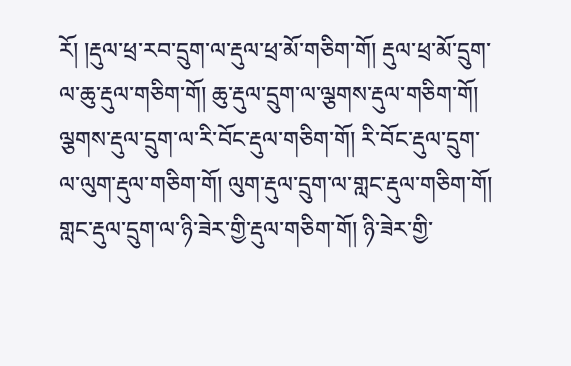རོ། །རྡུལ་ཕྲ་རབ་དྲུག་ལ་རྡུལ་ཕྲ་མོ་གཅིག་གོ། རྡུལ་ཕྲ་མོ་དྲུག་ལ་ཆུ་རྡུལ་གཅིག་གོ། ཆུ་རྡུལ་དྲུག་ལ་ལྕགས་རྡུལ་གཅིག་གོ། ལྕགས་རྡུལ་དྲུག་ལ་རི་བོང་རྡུལ་གཅིག་གོ། རི་བོང་རྡུལ་དྲུག་ལ་ལུག་རྡུལ་གཅིག་གོ། ལུག་རྡུལ་དྲུག་ལ་གླང་རྡུལ་གཅིག་གོ། གླང་རྡུལ་དྲུག་ལ་ཉི་ཟེར་གྱི་རྡུལ་གཅིག་གོ། ཉི་ཟེར་གྱི་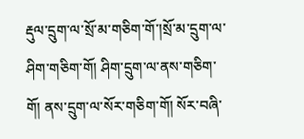རྡུལ་དྲུག་ལ་སྲོ་མ་གཅིག་གོ་།སྲོ་མ་དྲུག་ལ་ཤིག་གཅིག་གོ། ཤིག་དྲུག་ལ་ནས་གཅིག་གོ། ནས་དྲུག་ལ་སོར་གཅིག་གོ། སོར་བཞི་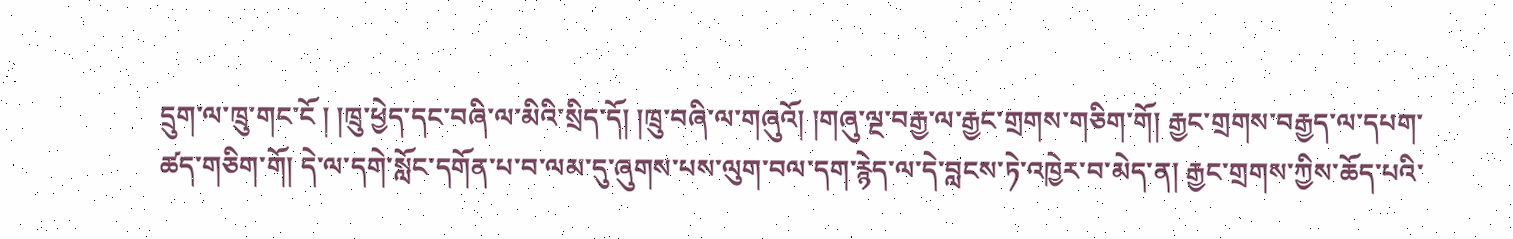དྲུག་ལ་ཁྲུ་གང་ངོ ། །ཁྲུ་ཕྱེད་དང་བཞི་ལ་མིའི་སྲིད་དོ། །ཁྲུ་བཞི་ལ་གཞུའོ། །གཞུ་ལྔ་བརྒྱ་ལ་རྒྱང་གྲགས་གཅིག་གོ། རྒྱང་གྲགས་བརྒྱད་ལ་དཔག་ཚད་གཅིག་གོ། དེ་ལ་དགེ་སློང་དགོན་པ་བ་ལམ་དུ་ཞུགས་པས་ལུག་བལ་དག་རྙེད་ལ་དེ་བླངས་ཏེ་འཁྱེར་བ་མེད་ན། རྒྱང་གྲགས་ཀྱིས་ཆོད་པའི་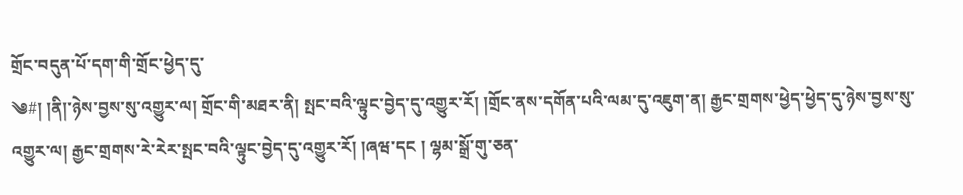གྲོང་བདུན་པོ་དག་གི་གྲོང་ཕྱེད་དུ་
༄#། །ནི།་ཉེས་བྱས་སུ་འགྱུར་ལ། གྲོང་གི་མཐར་ནི། སྤང་བའི་ལྟུང་བྱེད་དུ་འགྱུར་རོ། །གྲོང་ནས་དགོན་པའི་ལམ་དུ་འཇུག་ན། རྒྱང་གྲགས་ཕྱེད་ཕྱེད་དུ་ཉེས་བྱས་སུ་འགྱུར་ལ། རྒྱང་གྲགས་རེ་རེར་སྤང་བའི་ལྟུང་བྱེད་དུ་འགྱུར་རོ། །ཞཝ་དང ། ལྷམ་སྒྲོ་གུ་ཅན་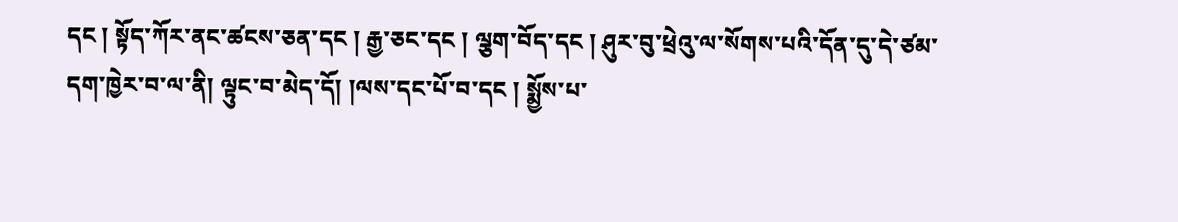དང ། སྟོད་ཀོར་ནང་ཚངས་ཅན་དང ། རྒྱ་ཅང་དང ། ལྕག་བོད་དང ། ཤུར་བུ་ཕྲེའུ་ལ་སོགས་པའི་དོན་དུ་དེ་ཙམ་དག་ཁྱེར་བ་ལ་ནི། ལྟུང་བ་མེད་དོ། །ལས་དང་པོ་བ་དང ། སྨྱོས་པ་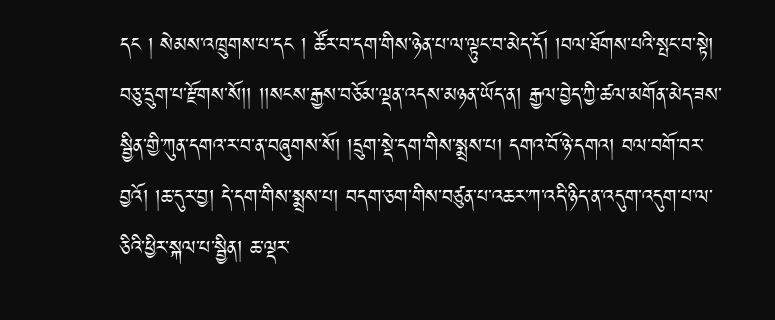དང ། སེམས་འཁྲུགས་པ་དང ། ཚོར་བ་དག་གིས་ཉེན་པ་ལ་ལྟུང་བ་མེད་དོ། །བལ་ཐོགས་པའི་སྤང་བ་སྟེ། བཅུ་དྲུག་པ་རྫོགས་སོ།། །།སངས་རྒྱས་བཅོམ་ལྡན་འདས་མཉན་ཡོད་ན། རྒྱལ་བྱེད་ཀྱི་ཚལ་མགོན་མེད་ཟས་སྦྱིན་གྱི་ཀུན་དགའ་ར་བ་ན་བཞུགས་སོ། །དྲུག་སྡེ་དག་གིས་སྨྲས་པ། དགའ་བོ་ཉེ་དགའ། བལ་བགོ་བར་བྱའོ། །ཆ་དུར་བྱ། དེ་དག་གིས་སྨྲས་པ། བདག་ཅག་གིས་བཙུན་པ་འཆར་ཀ་འདི་ཉིད་ན་འདུག་འདུག་པ་ལ་ཅིའི་ཕྱིར་སྐལ་པ་སྦྱིན། ཆ་ལྡར་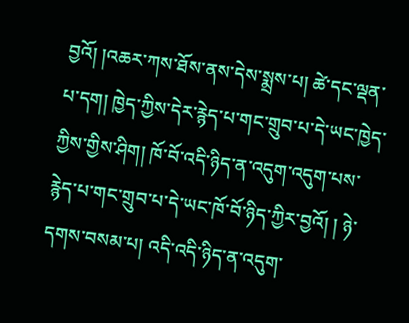བྱའོ། །འཆར་ཀས་ཐོས་ནས་དེས་སྨྲས་པ། ཚེ་དང་ལྡན་པ་དག། ཁྱེད་ཀྱིས་དེར་རྙེད་པ་གང་གྲུབ་པ་དེ་ཡང་ཁྱེད་ཀྱིས་གྱིས་ཤིག། ཁོ་བོ་འདི་ཉིད་ན་འདུག་འདུག་པས་རྙེད་པ་གང་གྲུབ་པ་དེ་ཡང་ཁོ་བོ་ཉིད་ཀྱིར་བྱའོ། ། ཉེ་དགས་བསམ་པ། འདི་འདི་ཉིད་ན་འདུག་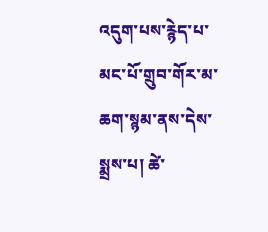འདུག་པས་རྙེད་པ་མང་པོ་གྲུབ་གོར་མ་ཆག་སྙམ་ནས་དེས་སྨྲས་པ། ཚེ་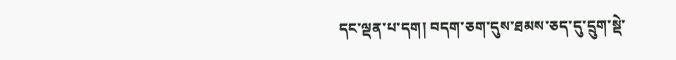དང་ལྡན་པ་དག། བདག་ཅག་དུས་ཐམས་ཅད་དུ་དྲུག་སྡེ་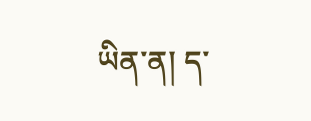ཡིན་ན། ད་